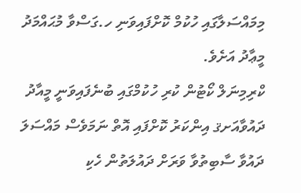މިމައްސަލާގައި ހުކުމް ކޮށްފައިވަނި ހ.ގަސްވާ މުޙައްމަދު މީޢާދު އަށެވެ.
ކްރިމިނަލް ކޯޓުން ކުރި ހުކުމްގައި ބުނެފައިވަނީ މީއާދު ދައުވާއަށޤ އިންކަރު ކޮށްފައި އޮތް ނަމަވެސް މައްސަލަ ދައުވާ ސާބިތުވާ ވަރަށް ދައުލަތުން ހެކި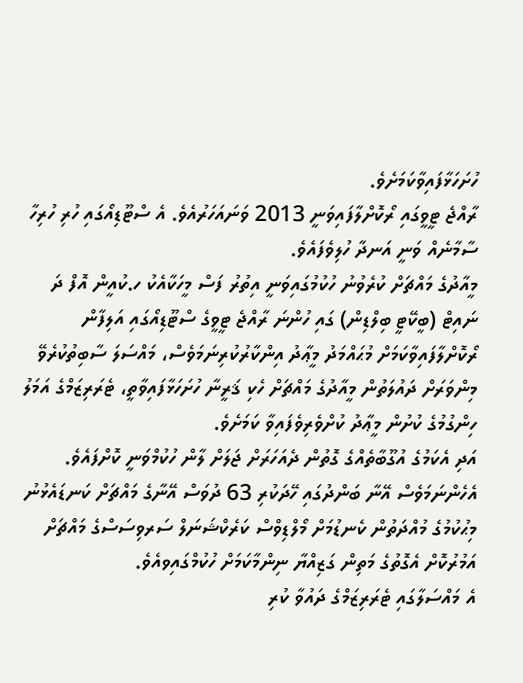ހުށަހަޅާފައިވާކަމަށެވެ.
ރާއްޖެ ޓީވީގައި ރޯކޮށްލާފައިވަނީ 2013 ވަނައަހަރުއެވެ. އެ ސްޓޫޑިއޯގައި ހުރި ހުރިހާ ސާމާނެއް ވަނީ އަނދާ ހުލިވެފައެވެ.
މީއާދުގެ މައްޗަށް ކުރެވުނު ހުކުމުގައިވަނީ އިތުރު ފަސް މީހަކާއެކު ހ.ކުއީން އޮފް ދަ ނައިޓް (ބީކޭޓީ ބިލްޑިން) ގައި ހުންނަ ރާއްޖެ ޓީވީގެ ސްޓޫޑިއޯގައި އަލިފާން ރޯކޮށްލާފައިވާކަމަށް މުޙައްމަދު މީޢާދު އިންކާރުކުރިނަމަވެސް، މައްސަލަ ސާބިތުކުރެވޭ މިންވަރަށް ދައުލަތުން މީއާދުގެ މައްޗަށް ހެކި ޤަރީނާ ހުށަހަޅާފައިވާތީ، ޓެރަރިޒަމްގެ އަމަލު ހިންގުމުގެ ކުށުން މީޢާދު ކުށްވެރިވެފައިވާ ކަމަށެވެ.
އަދި އެކަމުގެ އުގޫބާތެއްގެ ގޮތުން ދެއަހަރަށް ޖަލަށް ލާން ހުކުމްވަނީ ކޮށްފައެވެ. އެހެންނަމަވެސް އޭނާ ބަންދުގައި ހޭދަކުރި 63 ދުވަސް އޭނާގެ މައްޗަށް ކަނޑައެޅުނު މިޙުކުމުގެ މުއްދަތުން ކެނޑުމަށް މޯލްޑިވްސް ކަރެކްޝަނަލް ސަރވިސަސްގެ މައްޗަށް އަމުރުކޮށް އެގޮތުގެ މަތިން ގަޒިއްޔާ ނިންމާކަމަށް ހުކުމްގައިވއެވެ.
އެ މައްސަލާގައި ޓެރަރިޒަމްގެ ދައުވާ ކުރި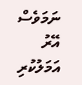ނަމަވެސް އޭރު އަމަލުކުރި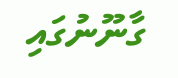ގާނޫނުގައި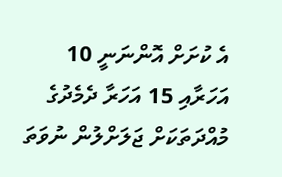އެ ކުށަށް އޮންނަނީ 10 އަހަރާއި 15 އަހަރާ ދެމެދުގެ މުއްދަތަކަށް ޖަލަށްލުން ނުވަތަ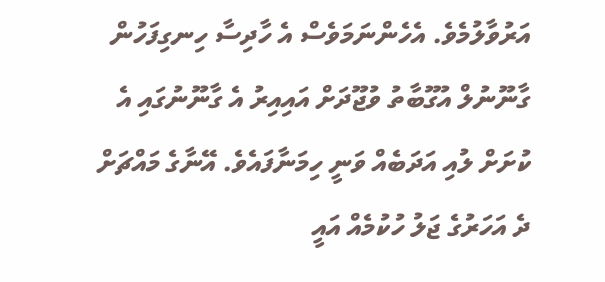އަރުވާލުމެވެ. އެހެންނަމަވެސް އެ ހާދިސާ ހިނގިފަހުން ގާނޫނުލް އުގޫބާތު ވުޖޫދަށް އައިއިރު އެ ގާނޫނުގައި އެ ކުށަށް ލުއި އަދަބެއް ވަނީ ހިމަނާފައެވެ. އޭނާގެ މައްޗަށް ދެ އަހަރުގެ ޖަލު ހުކުމެއް އައީ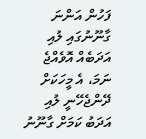ފަހުން އަންނަ ގާނޫނުގައި ލުއި އަދަބެއް އޮވެއްޖެ ނަމަ، އެ މީހަކަށް ދޭންޖެހޭނީ ލުއި އަދަބު ކަމަށް ގާނޫނު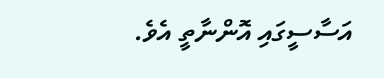އަސާސީގައި އޮންނާތީ އެވެ.